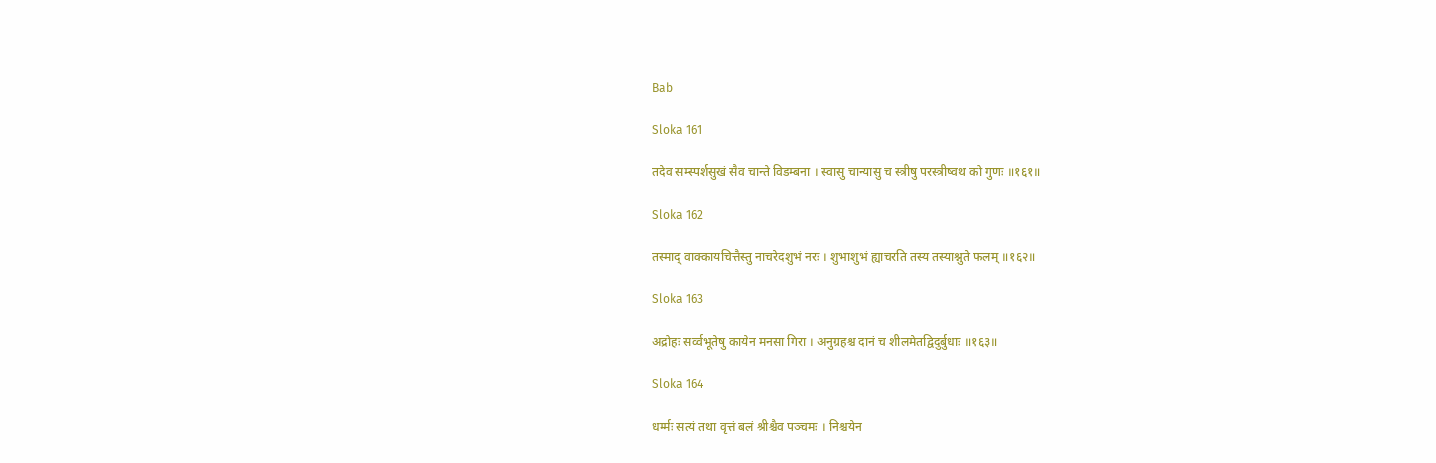Bab

Sloka 161

तदेव सम्स्पर्शसुखं सैव चान्ते विडम्बना । स्वासु चान्यासु च स्त्रीषु परस्त्रीष्वथ को गुणः ॥१६१॥

Sloka 162

तस्माद् वाक्कायचित्तैस्तु नाचरेदशुभं नरः । शुभाशुभं ह्याचरति तस्य तस्याश्नुते फलम् ॥१६२॥

Sloka 163

अद्रोहः सर्व्वभूतेषु कायेन मनसा गिरा । अनुग्रहश्च दानं च शीलमेतद्विदुर्बुधाः ॥१६३॥

Sloka 164

धर्म्मः सत्यं तथा वृत्तं बलं श्रीश्चैव पञ्चमः । निश्चयेन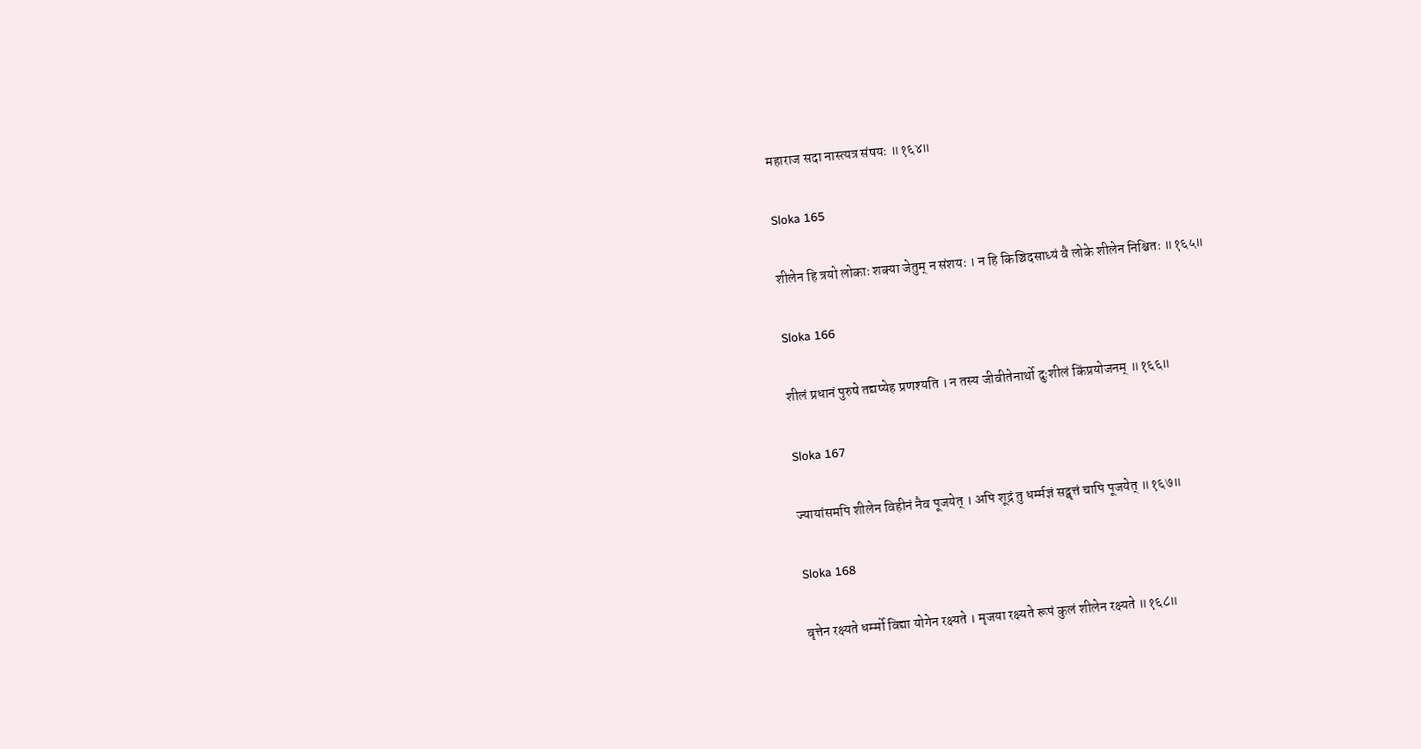महाराज सदा नास्त्यत्र संषयः ॥१६४॥

Sloka 165

शीलेन हि त्रयो लोकाः शक्या जेतुम् न संशयः । न हि किञ्चिदसाध्यं वै लोके शीलेन निश्चितः ॥१६५॥

Sloka 166

शीलं प्रधानं पुरुषे तद्यष्येह प्रणश्यति । न तस्य जीवीतेनार्थो दुःशीलं किंप्रयोजनम् ॥१६६॥

Sloka 167

ज्यायांसमपि शीलेन विहीनं नैव पूजयेत् । अपि शूद्रं तु धर्म्मज्ञं सद्वृत्तं चापि पूजयेत् ॥१६७॥

Sloka 168

वृत्तेन रक्ष्यते धर्म्मो विद्या योगेन रक्ष्यते । मृजया रक्ष्यते रूपं कुलं शीलेन रक्ष्यते ॥१६८॥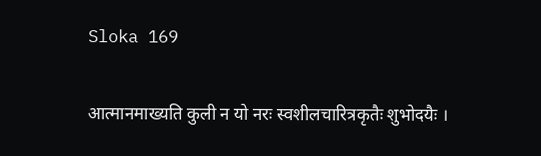Sloka 169

आत्मानमाख्यति कुली न यो नरः स्वशीलचारित्रकृतैः शुभोदयैः ।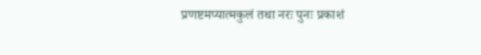प्रणष्टमप्यात्मकुलं तथा नरः पुनः प्रकाशं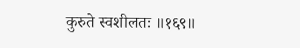कुरुते स्वशीलतः ॥१६९॥